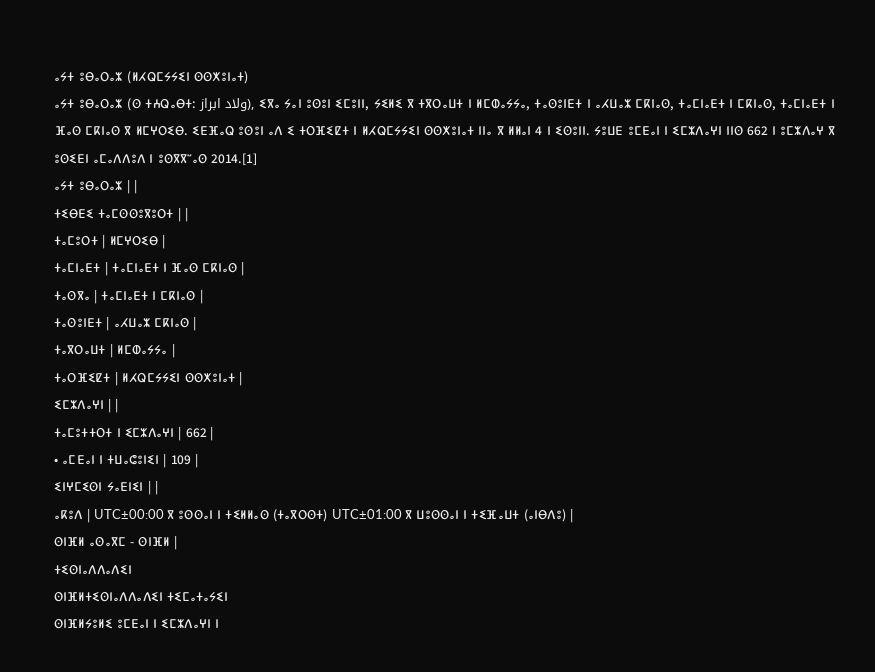ⴰⵢⵜ ⵓⴱⴰⵔⴰⵣ (ⵍⵃⵕⵎⵢⵢⵉⵏ ⵙⵙⵅⵓⵏⴰⵜ)
ⴰⵢⵜ ⵓⴱⴰⵔⴰⵣ (ⵙ ⵜⵄⵕⴰⴱⵜ: ولاد ابراز), ⵉⴳⴰ ⵢⴰⵏ ⵓⵙⵓⵏ ⵉⵎⵓⵏⵏ, ⵢⵉⵍⵉ ⴳ ⵜⴳⵔⴰⵡⵜ ⵏ ⵍⵎⵀⴰⵢⵢⴰ, ⵜⴰⵙⵓⵏⴹⵜ ⵏ ⴰⵃⵡⴰⵣ ⵎⴽⵏⴰⵙ, ⵜⴰⵎⵏⴰⴹⵜ ⵏ ⵎⴽⵏⴰⵙ, ⵜⴰⵎⵏⴰⴹⵜ ⵏ ⴼⴰⵙ ⵎⴽⵏⴰⵙ ⴳ ⵍⵎⵖⵔⵉⴱ. ⵉⴹⴼⴰⵕ ⵓⵙⵓⵏ ⴰⴷ ⵉ ⵜⵔⴼⵉⵇⵜ ⵏ ⵍⵃⵕⵎⵢⵢⵉⵏ ⵙⵙⵅⵓⵏⴰⵜ ⵏⵏⴰ ⴳ ⵍⵍⴰⵏ 4 ⵏ ⵉⵙⵓⵏⵏ. ⵢⵓⵡⴹ ⵓⵎⴹⴰⵏ ⵏ ⵉⵎⵣⴷⴰⵖⵏ ⵏⵏⵙ 662 ⵏ ⵓⵎⵣⴷⴰⵖ ⴳ ⵓⵙⵉⴹⵏ ⴰⵎⴰⴷⴷⵓⴷ ⵏ ⵓⵙⴳⴳⵯⴰⵙ 2014.[1]
ⴰⵢⵜ ⵓⴱⴰⵔⴰⵣ | |
ⵜⵉⴱⴹⵉ ⵜⴰⵎⵙⵙⵓⴳⵓⵔⵜ | |
ⵜⴰⵎⵓⵔⵜ | ⵍⵎⵖⵔⵉⴱ |
ⵜⴰⵎⵏⴰⴹⵜ | ⵜⴰⵎⵏⴰⴹⵜ ⵏ ⴼⴰⵙ ⵎⴽⵏⴰⵙ |
ⵜⴰⵙⴳⴰ | ⵜⴰⵎⵏⴰⴹⵜ ⵏ ⵎⴽⵏⴰⵙ |
ⵜⴰⵙⵓⵏⴹⵜ | ⴰⵃⵡⴰⵣ ⵎⴽⵏⴰⵙ |
ⵜⴰⴳⵔⴰⵡⵜ | ⵍⵎⵀⴰⵢⵢⴰ |
ⵜⴰⵔⴼⵉⵇⵜ | ⵍⵃⵕⵎⵢⵢⵉⵏ ⵙⵙⵅⵓⵏⴰⵜ |
ⵉⵎⵣⴷⴰⵖⵏ | |
ⵜⴰⵎⵓⵜⵜⵔⵜ ⵏ ⵉⵎⵣⴷⴰⵖⵏ | 662 |
• ⴰⵎⴹⴰⵏ ⵏ ⵜⵡⴰⵛⵓⵏⵉⵏ | 109 |
ⵉⵏⵖⵎⵉⵙⵏ ⵢⴰⴹⵏⵉⵏ | |
ⴰⴽⵓⴷ | UTC±00:00 ⴳ ⵓⵙⵙⴰⵏ ⵏ ⵜⵉⵍⵍⴰⵙ (ⵜⴰⴳⵔⵙⵜ) UTC±01:00 ⴳ ⵡⵓⵙⵙⴰⵏ ⵏ ⵜⵉⴼⴰⵡⵜ (ⴰⵏⴱⴷⵓ) |
ⵙⵏⴼⵍ ⴰⵙⴰⴳⵎ - ⵙⵏⴼⵍ |
ⵜⵉⵙⵏⴰⴷⴷⴰⴷⵉⵏ
ⵙⵏⴼⵍⵜⵉⵙⵏⴰⴷⴷⴰⴷⵉⵏ ⵜⵉⵎⴰⵜⴰⵢⵉⵏ
ⵙⵏⴼⵍⵢⵓⵍⵉ ⵓⵎⴹⴰⵏ ⵏ ⵉⵎⵣⴷⴰⵖⵏ ⵏ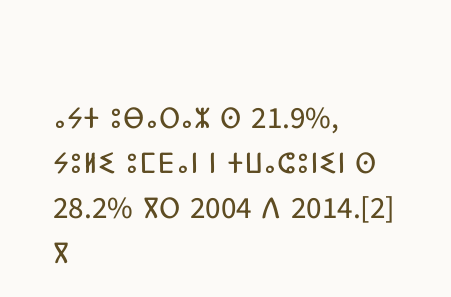ⴰⵢⵜ ⵓⴱⴰⵔⴰⵣ ⵙ 21.9%, ⵢⵓⵍⵉ ⵓⵎⴹⴰⵏ ⵏ ⵜⵡⴰⵛⵓⵏⵉⵏ ⵙ 28.2% ⴳⵔ 2004 ⴷ 2014.[2] ⴳ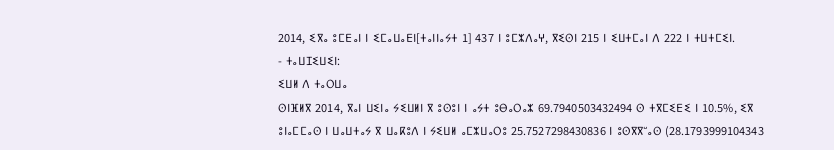2014, ⵉⴳⴰ ⵓⵎⴹⴰⵏ ⵏ ⵉⵎⴰⵡⴰⴹⵏ[ⵜⴰⵏⵏⴰⵢⵜ 1] 437 ⵏ ⵓⵎⵣⴷⴰⵖ, ⴳⵉⵙⵏ 215 ⵏ ⵉⵡⵜⵎⴰⵏ ⴷ 222 ⵏ ⵜⵡⵜⵎⵉⵏ.
- ⵜⴰⵡⵊⵉⵡⵉⵏ:
ⵉⵡⵍ ⴷ ⵜⴰⵔⵡⴰ
ⵙⵏⴼⵍⴳ 2014, ⴳⴰⵏ ⵡⵉⵏⴰ ⵢⵉⵡⵍⵏ ⴳ ⵓⵙⵓⵏ ⵏ ⴰⵢⵜ ⵓⴱⴰⵔⴰⵣ 69.7940503432494 ⵙ ⵜⴳⵎⵉⴹⵉ ⵏ 10.5%, ⵉⴳ ⵓⵏⴰⵎⵎⴰⵙ ⵏ ⵡⴰⵡⵜⴰⵢ ⴳ ⵡⴰⴽⵓⴷ ⵏ ⵢⵉⵡⵍ ⴰⵎⵣⵡⴰⵔⵓ 25.7527298430836 ⵏ ⵓⵙⴳⴳⵯⴰⵙ (28.1793999104343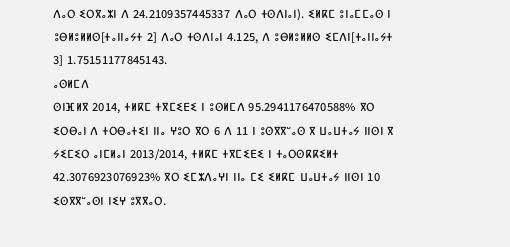ⴷⴰⵔ ⵉⵔⴳⴰⵣⵏ ⴷ 24.2109357445337 ⴷⴰⵔ ⵜⵙⴷⵏⴰⵏ). ⵉⵍⴽⵎ ⵓⵏⴰⵎⵎⴰⵙ ⵏ ⵓⴱⵍⵓⵍⵍⵙ[ⵜⴰⵏⵏⴰⵢⵜ 2] ⴷⴰⵔ ⵜⵙⴷⵏⴰⵏ 4.125, ⴷ ⵓⴱⵍⵓⵍⵍⵙ ⵉⵎⴷⵏ[ⵜⴰⵏⵏⴰⵢⵜ 3] 1.75151177845143.
ⴰⵙⵍⵎⴷ
ⵙⵏⴼⵍⴳ 2014, ⵜⵍⴽⵎ ⵜⴳⵎⵉⴹⵉ ⵏ ⵓⵙⵍⵎⴷ 95.2941176470588% ⴳⵔ ⵉⵔⴱⴰⵏ ⴷ ⵜⵔⴱⴰⵜⵉⵏ ⵏⵏⴰ ⵖⵓⵔ ⴳⵔ 6 ⴷ 11 ⵏ ⵓⵙⴳⴳⵯⴰⵙ ⴳ ⵡⴰⵡⵜⴰⵢ ⵏⵏⵙⵏ ⴳ ⵢⵉⵎⵉⵔ ⴰⵏⵎⵍⴰⵏ 2013/2014, ⵜⵍⴽⵎ ⵜⴳⵎⵉⴹⵉ ⵏ ⵜⴰⵔⵙⴽⴽⵉⵍⵜ 42.3076923076923% ⴳⵔ ⵉⵎⵣⴷⴰⵖⵏ ⵏⵏⴰ ⵎⵉ ⵉⵍⴽⵎ ⵡⴰⵡⵜⴰⵢ ⵏⵏⵙⵏ 10 ⵉⵙⴳⴳⵯⴰⵙⵏ ⵏⵉⵖ ⵓⴳⴳⴰⵔ.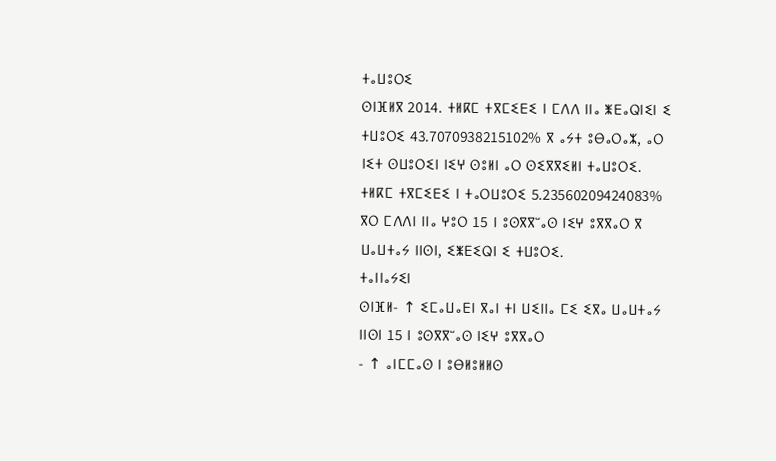ⵜⴰⵡⵓⵔⵉ
ⵙⵏⴼⵍⴳ 2014. ⵜⵍⴽⵎ ⵜⴳⵎⵉⴹⵉ ⵏ ⵎⴷⴷ ⵏⵏⴰ ⵥⴹⴰⵕⵏⵉⵏ ⵉ ⵜⵡⵓⵔⵉ 43.7070938215102% ⴳ ⴰⵢⵜ ⵓⴱⴰⵔⴰⵣ, ⴰⵔ ⵏⵉⵜ ⵙⵡⵓⵔⵉⵏ ⵏⵉⵖ ⵙⵓⵍⵏ ⴰⵔ ⵙⵉⴳⴳⵉⵍⵏ ⵜⴰⵡⵓⵔⵉ. ⵜⵍⴽⵎ ⵜⴳⵎⵉⴹⵉ ⵏ ⵜⴰⵔⵡⵓⵔⵉ 5.23560209424083% ⴳⵔ ⵎⴷⴷⵏ ⵏⵏⴰ ⵖⵓⵔ 15 ⵏ ⵓⵙⴳⴳⵯⴰⵙ ⵏⵉⵖ ⵓⴳⴳⴰⵔ ⴳ ⵡⴰⵡⵜⴰⵢ ⵏⵏⵙⵏ, ⵉⵥⴹⵉⵕⵏ ⵉ ⵜⵡⵓⵔⵉ.
ⵜⴰⵏⵏⴰⵢⵉⵏ
ⵙⵏⴼⵍ- ↑ ⵉⵎⴰⵡⴰⴹⵏ ⴳⴰⵏ ⵜⵏ ⵡⵉⵏⵏⴰ ⵎⵉ ⵉⴳⴰ ⵡⴰⵡⵜⴰⵢ ⵏⵏⵙⵏ 15 ⵏ ⵓⵙⴳⴳⵯⴰⵙ ⵏⵉⵖ ⵓⴳⴳⴰⵔ
- ↑ ⴰⵏⵎⵎⴰⵙ ⵏ ⵓⴱⵍⵓⵍⵍⵙ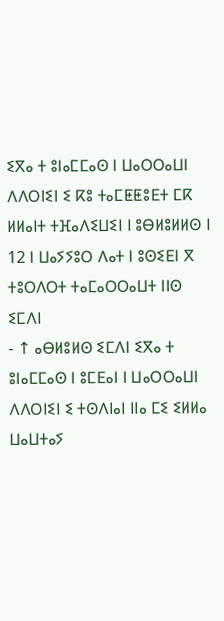ⵉⴳⴰ ⵜ ⵓⵏⴰⵎⵎⴰⵙ ⵏ ⵡⴰⵔⵔⴰⵡⵏ ⴷⴷⵔⵏⵉⵏ ⵉ ⴽⵓ ⵜⴰⵎⵟⵟⵓⴹⵜ ⵎⴽ ⵍⵍⴰⵏⵜ ⵜⴼⴰⴷⵉⵡⵉⵏ ⵏ ⵓⴱⵍⵓⵍⵍⵙ ⵏ 12 ⵏ ⵡⴰⵢⵢⵓⵔ ⴷⴰⵜ ⵏ ⵓⵙⵉⴹⵏ ⴳ ⵜⵓⵔⴷⵔⵜ ⵜⴰⵎⴰⵔⵔⴰⵡⵜ ⵏⵏⵙ ⵉⵎⴷⵏ
- ↑ ⴰⴱⵍⵓⵍⵙ ⵉⵎⴷⵏ ⵉⴳⴰ ⵜ ⵓⵏⴰⵎⵎⴰⵙ ⵏ ⵓⵎⴹⴰⵏ ⵏ ⵡⴰⵔⵔⴰⵡⵏ ⴷⴷⵔⵏⵉⵏ ⵉ ⵜⵙⴷⵏⴰⵏ ⵏⵏⴰ ⵎⵉ ⵉⵍⵍⴰ ⵡⴰⵡⵜⴰⵢ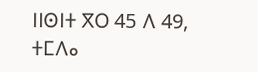ⵏⵏⵙⵏⵜ ⴳⵔ 45 ⴷ 49, ⵜⵎⴷⴰ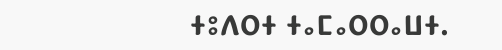ⵜⵓⴷⵔⵜ ⵜⴰⵎⴰⵔⵔⴰⵡⵜ.